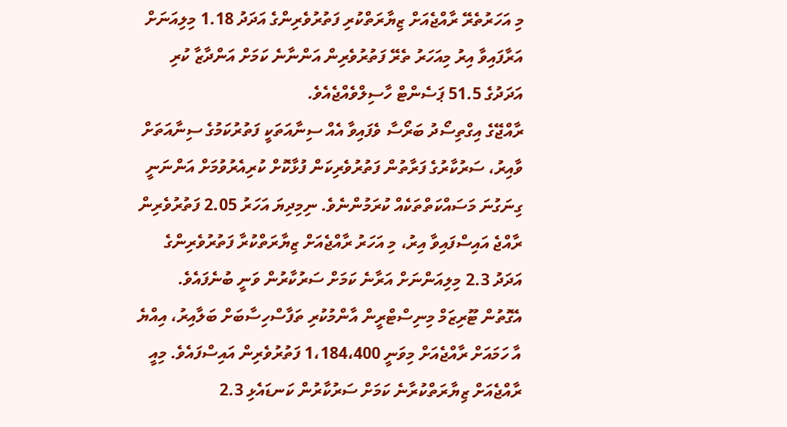މި އަހަރުތެރޭ ރާއްޖެއަށް ޒިޔާރަތްކުރި ފަތުރުވެރިންގެ އަދަދު 1.18 މިލިއަނަށް އަރާފައިވާ އިރު މިއަހަރު ތެރޭ ފަތުރުވެރިން އަންނާނެ ކަމަށް އަންދާޒާ ކުރި އަދަދުގެ 51.5 ޕަސެންޓް ހާސިލްވެއްޖެއެވެ.
ރާއްޖޭގެ އިގްތިސޯދު ބަރޯސާ ވެފައިވާ އެއް ސިނާއަތަކީ ފަތުރުކަމުގެ ސިނާއަތަށް ވާއިރު، ސަރުކާރުގެ ފަރާތުން ފަތުރުވެރިކަން ފުޅާކޮށް ކުރިއެރުވުމަށް އަންނަނީ ގިނަގުނަ މަސައްކަތްތަކެއް ކުރަމުންނެވެ. ނިމިދިޔަ އަހަރު 2.05 ފަތުރުވެރިން ރާއްޖެ އައިސްފައިވާ އިރު، މި އަހަރު ރާއްޖެއަށް ޒިޔާރަތްކުރާ ފަތުރުވެރިންގެ އަދަދު 2.3 މިލިއަންނަށް އަރާނެ ކަމަށް ސަރުކާރުން ވަނީ ބުނެފައެވެ.
އެގޮތުން ޓޫރިޒަމް މިނިސްޓްރީން އާންމުކުރި ތަފާސްހިސާބަށް ބަލާއިރު، އިއްޔެ އާ ހަމައަށް ރާއްޖެއަށް މިވަނީ 1،184،400 ފަތުރުވެރިން އައިސްފައެވެ. މިއީ ރާއްޖެއަށް ޒިޔާރަތްކުރާނެ ކަމަށް ސަރުކާރުން ކަނޑައެޅި 2.3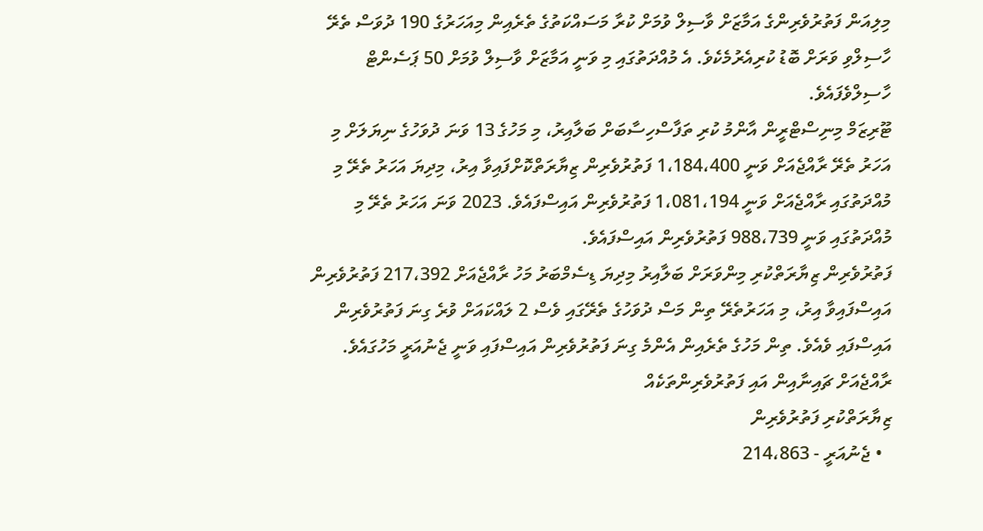މިލިއަން ފަތުރުވެރިންގެ އަމާޒަށް ވާސިލް ވުމަށް ކުރާ މަސައްކަތުގެ ތެރެއިން މިއަހަރުގެ 190 ދުވަސް ތެރޭ ހާސިލްވި ވަރަށް ބޮޑު ކުރިއެރުމެކެވެ. އެ މުއްދަތުގައި މި ވަނީ އަމާޒަށް ވާސިލް ވުމަށް 50 ޕަސެންޓް ހާސިލްވެފައެވެ.
ޓޫރިޒަމް މިނިސްޓްރީން އާންމު ކުރި ތަފާސްހިސާބަށް ބަލާއިރު، މި މަހުގެ 13 ވަނަ ދުވަހުގެ ނިޔަލަށް މި އަހަރު ތެރޭ ރާއްޖެއަށް ވަނީ 1،184،400 ފަތުރުވެރިން ޒިޔާރަތްކޮށްފައިވާ އިރު، މިދިޔަ އަހަރު ތެރޭ މި މުއްދަތުގައި ރާއްޖެއަށް ވަނީ 1،081،194 ފަތުރުވެރިން އައިސްފައެވެ. 2023 ވަނަ އަހަރު ތެރޭ މި މުއްދަތުގައި ވަނީ 988،739 ފަތުރުވެރިން އައިސްފައެވެ.
ފަތުރުވެރިން ޒިޔާރަތްކުރި މިންވަރަށް ބަލާއިރު މިދިޔަ ޑިސެމްބަރު މަހު ރާއްޖެއަށް 217،392 ފަތުރުވެރިން އައިސްފައިވާ އިރު، މި އަހަރުތެރޭ ތިން މަސް ދުވަހުގެ ތެރޭގައި ވެސް 2 ލައްކައަށް ވުރެ ގިނަ ފަތުރުވެރިން އައިސްފައި ވެއެވެ. ތިން މަހުގެ ތެރެއިން އެންމެ ގިނަ ފަތުރުވެރިން އައިސްފައި ވަނީ ޖެނުއަރީ މަހުގައެވެ.
ރާއްޖެއަށް ޗައިނާއިން އައި ފަތުރުވެރިންތަކެއް
ޒިޔާރަތްކުރި ފަތުރުވެރިން
  • ޖެނުއަރީ - 214،863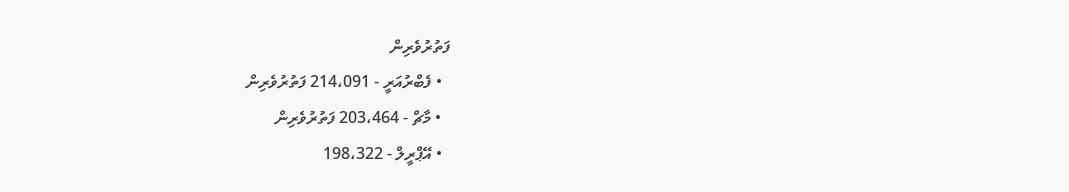ފަތުރުވެރިން
  • ފެބްރުއަރީ - 214،091 ފަތުރުވެރިން
  • މާޗް - 203،464 ފަތުރުވެރިން
  • އޭޕްރީލް - 198،322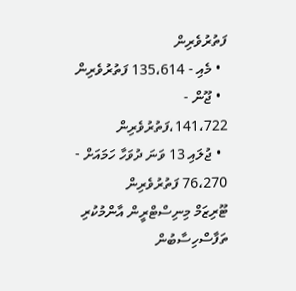ފަތުރުވެރިން
  • މެއި - 135،614 ފަތުރުވެރިން
  • ޖޫން - 141،722،ފަތުރުވެރިން
  • ޖުލައި 13 ވަނަ ދުވަހާ ހަމައަށް - 76،270 ފަތުރުވެރިން
ޓޫރިޒަމް މިނިސްޓްރީން އާންމުކުރި ތަފާސްހިސާބުން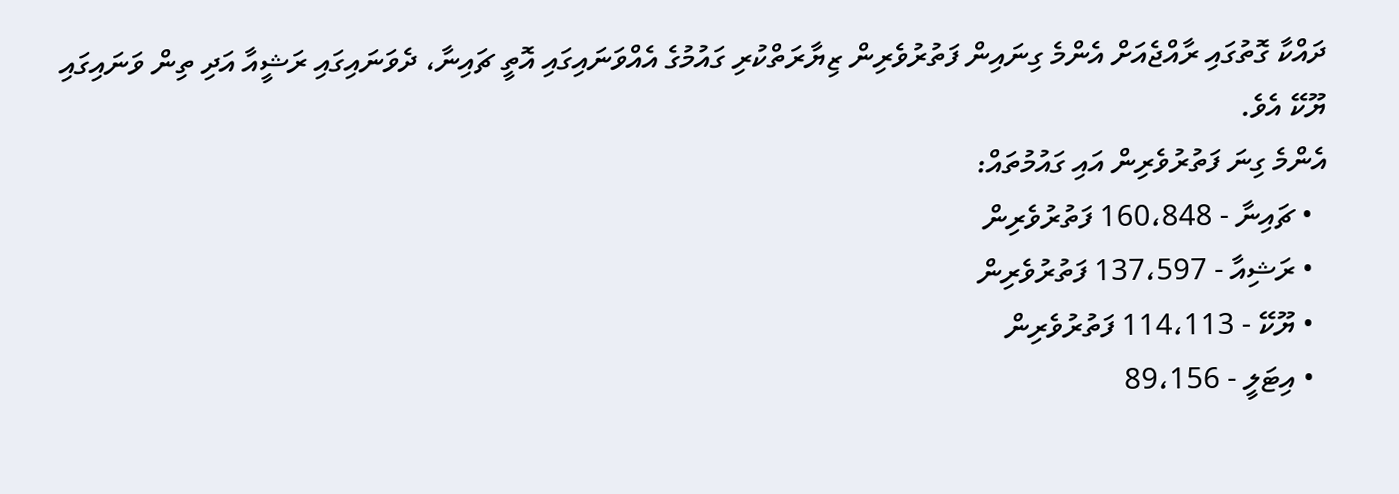ދައްކާ ގޮތުގައި ރާއްޖެއަށް އެންމެ ގިނައިން ފަތުރުވެރިން ޒިޔާރަތްކުރި ގައުމުގެ އެއްވަނައިގައި އޮތީ ޗައިނާ، ދެވަނައިގައި ރަޝީއާ އަދި ތިން ވަނައިގައި ޔޫކޭ އެވެ.
އެންމެ ގިނަ ފަތުރުވެރިން އައި ގައުމުތައް:
  • ޗައިނާ - 160،848 ފަތުރުވެރިން
  • ރަޝިއާ - 137،597 ފަތުރުވެރިން
  • ޔޫކޭ - 114،113 ފަތުރުވެރިން
  • އިޓަލީ - 89،156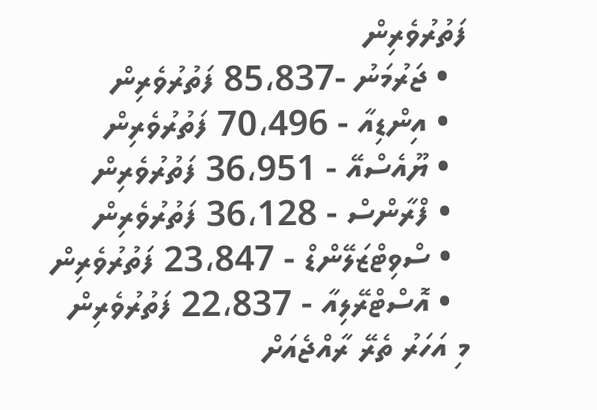ފަތުރުވެރިން
  • ޖަރުމަނު -85،837 ފަތުރުވެރިން
  • އިންޑިއާ - 70،496 ފަތުރުވެރިން
  • ޔޫއެސްއޭ - 36،951 ފަތުރުވެރިން
  • ފްރާންސް - 36،128 ފަތުރުވެރިން
  • ސްވިޓްޒަލޭންޑް - 23،847 ފަތުރުވެރިން
  • އޮސްޓްރޭލިއާ - 22،837 ފަތުރުވެރިން
މި އަހަރު ތެރޭ ރާއްޖެއަށް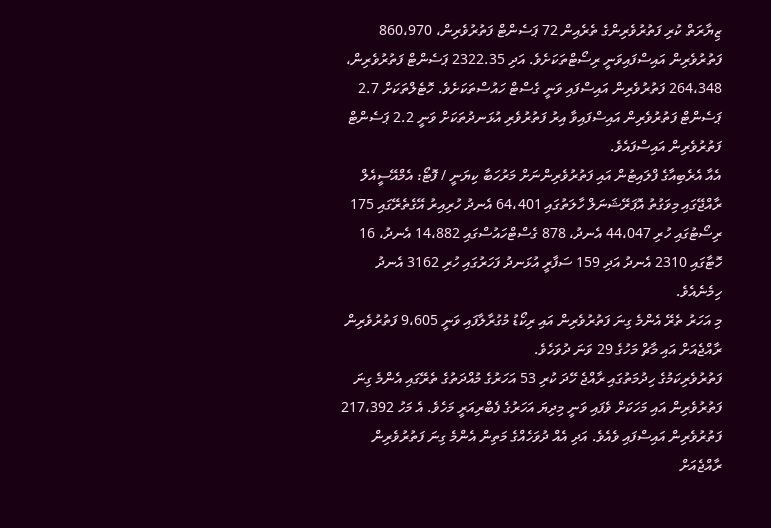ޒިޔާރަތް ކުރި ފަތުރުވެރިންގެ ތެރެއިން 72 ޕަސެންޓް ފަތުރުވެރިން، 860،970 ފަތުރުވެރިން އައިސްފައިވަނީ ރިސޯޓްތަކަށެވެ. އަދި 2322.35 ޕަސެންޓް ފަތުރުވެރިން، 264،348 ފަތުރުވެރިން އައިސްފައި ވަނީ ގެސްޓް ހައުސްތަކަށެވެ. ހޮޓެލްތަކަށް 2.7 ޕަސެންޓް ފަތުރުވެރިން އައިސްފައިވާ އިރު ފަތުރުވެރި އުޅަނދުތަކަށް ވަނީ 2.2 ޕަސެންޓް ފަތުރުވެރިން އައިސްފައެވެ.
އެއާ އެރެބިއާގެ ފްލައިޓުން އައި ފަތުރުވެރިންނަށް މަރުހަބާ ކިޔަނީ / ފޮޓޯ: އެމްއޭސީއެލް
ރާއްޖޭގައި މިވަގުތު އޮޕަރޭޝަނަލް ހާލަތުގައި 64،401 އެނދު ހުރިއިރު އޭގެތެރޭގައި 175 ރިސޯޓުގައި ހުރި 44،047 އެނދު، 878 ގެސްޓްހައުސްގައި 14،882 އެނދު، 16 ހޮޓާގައި 2310 އެނދު އަދި 159 ސަފާރީ އުޅަނދު ފަހަރުގައި ހުރި 3162 އެނދު ހިމެނެއެވެ.
މި އަހަރު ތެރޭ އެންމެ ގިނަ ފަތުރުވެރިން އައި ރިކޯޑު މުގުރާލާފައި ވަނީ 9،605 ފަތުރުވެރިން ރާއްޖެއަށް އައި މާޗް މަހުގެ 29 ވަނަ ދުވަހެވެ.
ފަތުރުވެރިކަމުގެ ހިދުމަތުގައި ރާއްޖެ ހޭދަ ކުރި 53 އަހަރުގެ މުއްދަތުގެ ތެރޭގައި އެންމެ ގިނަ ފަތުރުވެރިން އައި މަހަކަށް ވެފައި ވަނީ މިދިޔަ އަހަރުގެ ފެބްރިއަރީ މަހެވެ. އެ މަހު 217،392 ފަތުރުވެރިން އައިސްފައި ވެއެވެ. އަދި އެއް ދުވަހެއްގެ މަތިން އެންމެ ގިނަ ފަތުރުވެރިން ރާއްޖެއަށް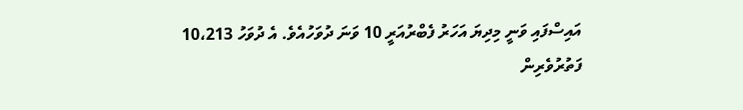އައިސްފައި ވަނީ މިދިޔަ އަހަރު ފެބްރުއަރީ 10 ވަނަ ދުވަހުއެވެ. އެ ދުވަހު 10،213 ފަތުރުވެރިން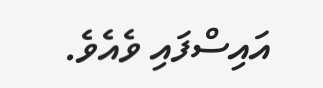އައިސްފައި ވެއެވެ.